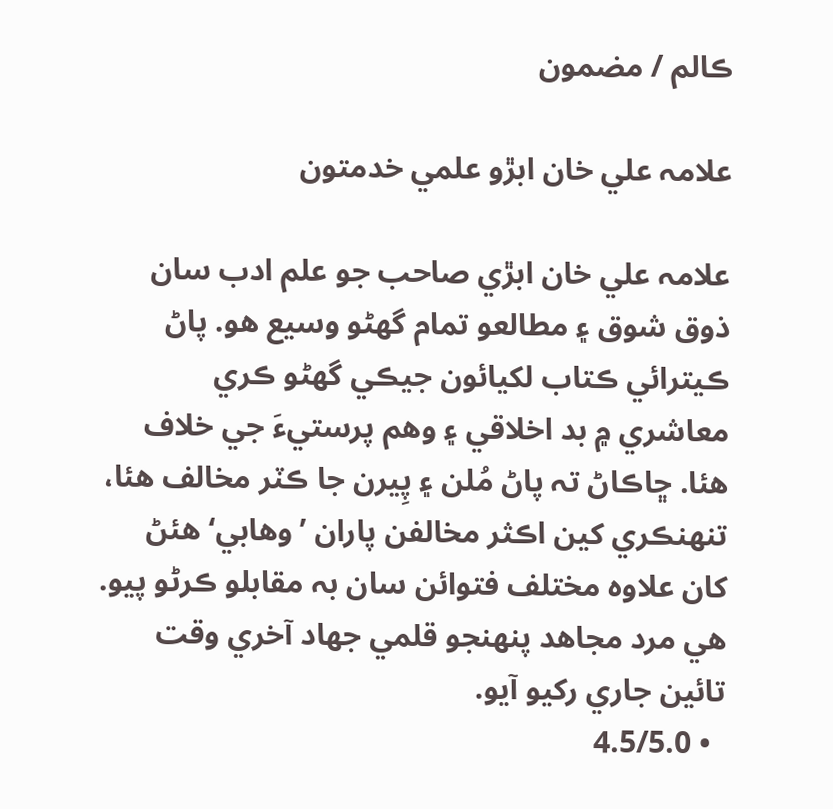ڪالم / مضمون

علامہ علي خان ابڙو علمي خدمتون

علامہ علي خان ابڙي صاحب جو علم ادب سان ذوق شوق ۽ مطالعو تمام گهڻو وسيع هو. پاڻ ڪيترائي ڪتاب لکيائون جيڪي گهڻو ڪري معاشري ۾ بد اخلاقي ۽ وهم پرستيءَ جي خلاف هئا. ڇاڪاڻ تہ پاڻ مُلن ۽ پِيرن جا ڪٽر مخالف هئا، تنھنڪري کين اڪثر مخالفن پاران ’وهابي‘ هئڻ کان علاوه مختلف فتوائن سان بہ مقابلو ڪرڻو پيو. هي مرد مجاهد پنهنجو قلمي جهاد آخري وقت تائين جاري رکيو آيو.
  • 4.5/5.0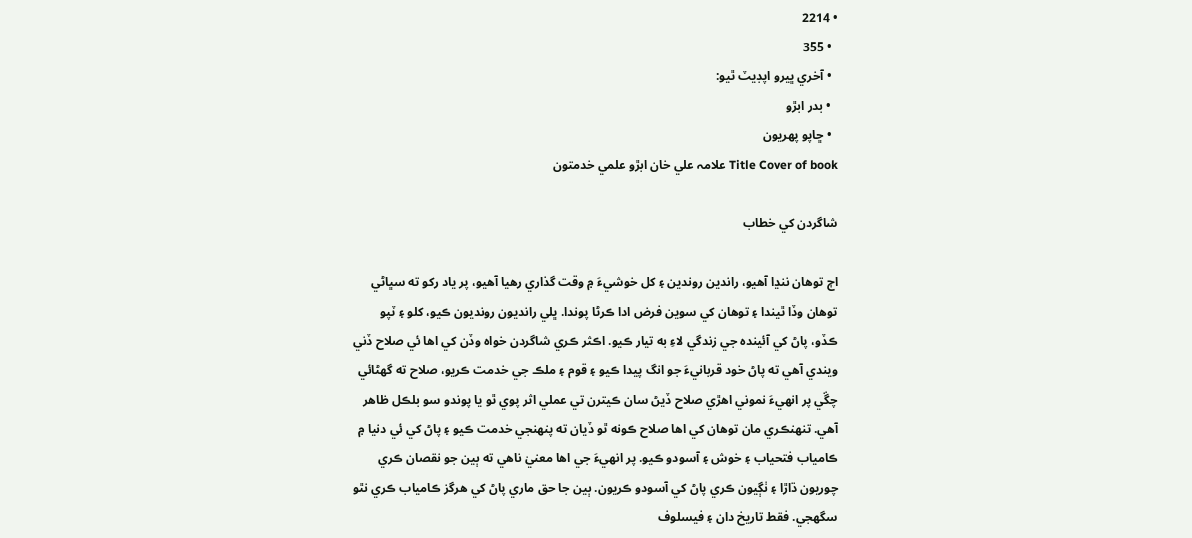• 2214
  • 355
  • آخري ڀيرو اپڊيٽ ٿيو:
  • بدر ابڙو
  • ڇاپو پھريون
Title Cover of book علامہ علي خان ابڙو علمي خدمتون

شاگردن کي خطاب

اڄ توهان ننڍا آهيو، راندين روندين ۽ کل خوشيءَ ۾ وقت گذاري رهيا آهيو، پر ياد رکو ته سڀاڻي توهان وڏا ٿيندا ۽ توهان کي سوين فرض ادا ڪرڻا پوندا. ڀلي رانديون رونديون ڪيو، کلو ۽ ٽپو ڪڏو، پاڻ کي آئينده جي زندگي لاءِ به تيار ڪيو. اڪثر ڪري شاگردن خواه وڏن کي اها ئي صلاح ڏني ويندي آهي ته پاڻ خود قربانيءَ جو انگ پيدا ڪيو ۽ قوم ۽ ملڪ جي خدمت ڪريو، صلاح ته گهڻائي چڱي پر انهيءَ نموني اهڙي صلاح ڏيڻ سان ڪيترن تي عملي اثر پوي ٿو يا پوندو سو بلڪل ظاهر آهي. تنهنڪري مان توهان کي اها صلاح ڪونه ٿو ڏيان ته پنهنجي خدمت ڪيو ۽ پاڻ کي ئي دنيا ۾ ڪامياب فتحياب ۽ خوش ۽ آسودو ڪيو. پر انهيءَ جي اها معنيٰ ناهي ته ٻين جو نقصان ڪري چوريون ڌاڙا ۽ ٺڳيون ڪري پاڻ کي آسودو ڪريون. ٻين جا حق ماري پاڻ کي هرگز ڪامياب ڪري نٿو سگهجي. فقط تاريخ دان ۽ فيسلوف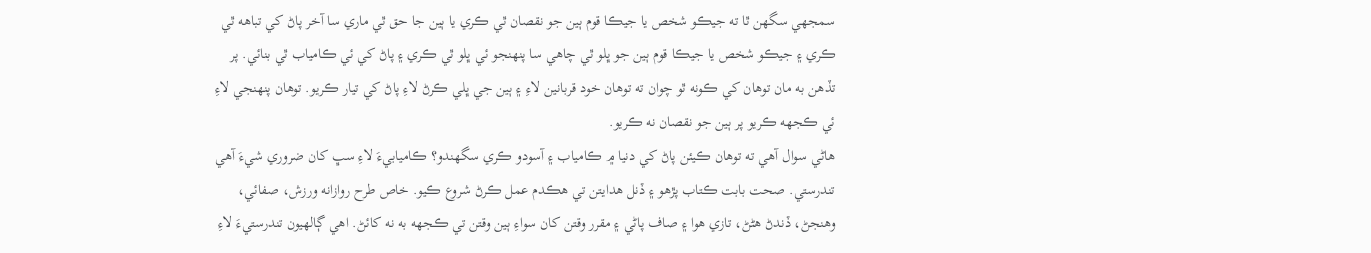سمجهي سگهن ٿا ته جيڪو شخص يا جيڪا قوم ٻين جو نقصان ٿي ڪري يا ٻين جا حق ٿي ماري سا آخر پاڻ کي تباهه ٿي ڪري ۽ جيڪو شخص يا جيڪا قوم ٻين جو ڀلو ٿي چاهي سا پنهنجو ئي ڀلو ٿي ڪري ۽ پاڻ کي ئي ڪامياب ٿي بنائي. پر تڏهن به مان توهان کي ڪونه ٿو چوان ته توهان خود قربانين لاءِ ۽ ٻين جي ڀلي ڪرڻ لاءِ پاڻ کي تيار ڪريو. توهان پنهنجي لاءِ ئي ڪجهه ڪريو پر ٻين جو نقصان نه ڪريو.
هاڻي سوال آهي ته توهان ڪيئن پاڻ کي دنيا ۾ ڪامياب ۽ آسودو ڪري سگهندو؟ ڪاميابيءَ لاءِ سڀ کان ضروري شيءَ آهي تندرستي. صحت بابت ڪتاب پڙهو ۽ ڏنل هدايتن تي هڪدم عمل ڪرڻ شروع ڪيو. خاص طرح روازانه ورزش، صفائي، وهنجڻ، ڏندڻ هڻڻ، تازي هوا ۽ صاف پاڻي ۽ مقرر وقتن کان سواءِ ٻين وقتن تي ڪجهه به نه کائڻ. اهي ڳالهيون تندرستيءَ لاءِ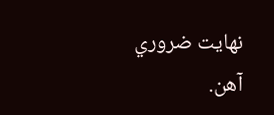نهايت ضروري آهن.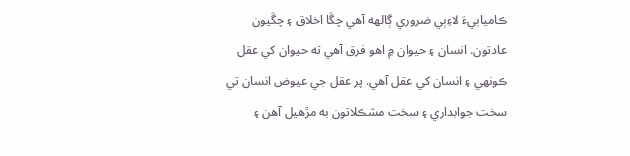ڪاميابيءَ لاءِٻي ضروري ڳالهه آهي چڱا اخلاق ۽ چڱيون عادتون. انسان ۽ حيوان ۾ اهو فرق آهي ته حيوان کي عقل ڪونهي ۽ انسان کي عقل آهي. پر عقل جي عيوض انسان تي سخت جوابداري ۽ سخت مشڪلاتون به مڙهيل آهن ۽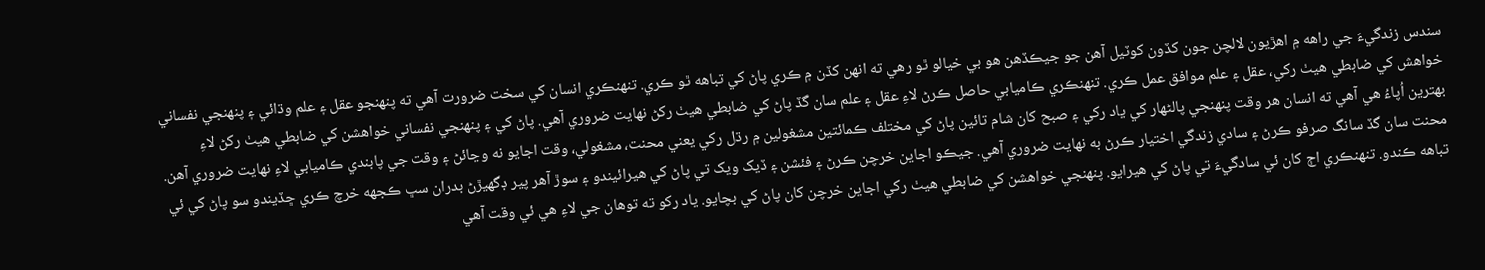سندس زندگيءَ جي راهه ۾ اهڙيون لالچن جون کڏون کوٽيل آهن جو جيڪڏهن هو بي خيالو ٿو رهي ته انهن کڏن ۾ ڪري پاڻ کي تباهه ٿو ڪري. تنهنڪري انسان کي سخت ضرورت آهي ته پنهنجو عقل ۽ علم وڌائي ۽ پنهنجي نفساني خواهش کي ضابطي هيٺ رکي، عقل ۽ علم موافق عمل ڪري. تنهنڪري ڪاميابي حاصل ڪرڻ لاءِ عقل ۽ علم سان گڏ پاڻ کي ضابطي هيٺ رکڻ نهايت ضروري آهي. پاڻ کي ۽ پنهنجي نفساني خواهشن کي ضابطي هيٺ رکڻ لاءِ بهترين اُپاءُ هي آهي ته انسان هر وقت پنهنجي پالڻهار کي ياد رکي ۽ صبح کان شام تائين پاڻ کي مختلف ڪمائتين مشغولين ۾ رڌل رکي يعني محنت، مشغولي، وقت اجايو نه وڃائڻ ۽ وقت جي پابندي ڪاميابي لاءِ نهايت ضروري آهن. محنت سان گڏ سانگ صرفو ڪرڻ ۽ سادي زندگي اختيار ڪرڻ به نهايت ضروري آهي. جيڪو اجاين خرچن ڪرڻ ۽ فئشن ۽ ڏيک ويک تي پاڻ کي هيرائيندو ۽ سوڙ آهر پير ڊگهيڙڻ بدران سڀ ڪجهه خرچ ڪري ڇڏيندو سو پاڻ کي ئي تباهه ڪندو. تنهنڪري اڄ کان ئي سادگيءَ تي پاڻ کي هيرايو. پنهنجي خواهشن کي ضابطي هيٺ رکي اجاين خرچن کان پاڻ کي بچايو. ياد رکو ته توهان جي لاءِ هي ئي وقت آهي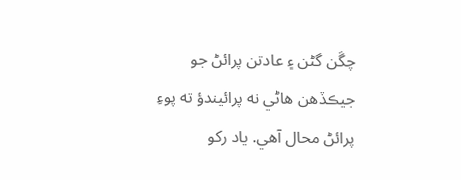چڱن گڻن ۽ عادتن پرائڻ جو جيڪڏهن هاڻي نه پرائيندؤ ته پوءِ پرائڻ محال آهي. ياد رکو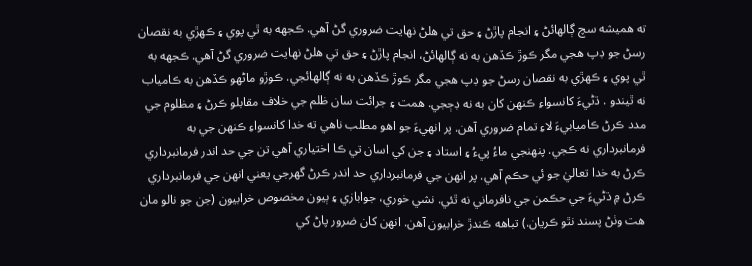ته هميشه سچ ڳالهائڻ ۽ انجام پاڙڻ ۽ حق تي هلڻ نهايت ضروري گڻ آهي. ڪجهه به ٿي پوي ۽ ڪهڙي به نقصان رسڻ جو ڊپ هجي مگر ڪوڙ ڪڏهن به نه ڳالهائڻ، انجام پاڙڻ ۽ حق تي هلڻ نهايت ضروري گڻ آهي. ڪجهه به ٿي پوي ۽ ڪهڙي به نقصان رسڻ جو ڊپ هجي مگر ڪوڙ ڪڏهن به نه ڳالهائجي. ڪوڙو ماڻهو ڪڏهن به ڪامياب نه ٿيندو . ڌڻيءَ کانسواءِ ڪنهن کان به نه ڊڄجي. همت ۽ جرائت سان ظلم جي خلاف مقابلو ڪرڻ ۽ مظلوم جي مدد ڪرڻ ڪاميابيءَ لاءِ تمام ضروري آهن. پر انهيءَ جو اهو مطلب ناهي ته خدا کانسواءِ ڪنهن جي به فرمانبرداري نه ڪجي. پنهنجي ماءُ پيءُ ۽ استاد ۽ جن کي اسان تي ڪا اختياري آهي تن جي حد اندر فرمانبرداري ڪرڻ به خدا تعاليٰ جو ئي حڪم آهي. پر انهن جي فرمانبرداري حد اندر ڪرڻ گهرجي يعني انهن جي فرمانبرداري ڪرڻ ۾ ڌڻيءَ جي حڪمن جي نافرماني نه ٿئي. نشي خوري، جوابازي ۽ ٻيون مخصوص خرابيون (جن جو نالو مان هت وٺڻ پسند نٿو ڪريان.) تباهه ڪندڙ خرابيون آهن. انهن کان ضرور پاڻ کي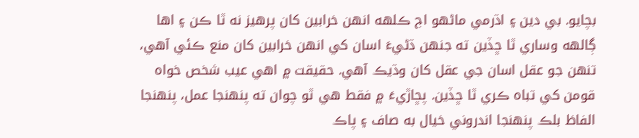بچايو. بي دين ۽ اڌرمي ماڻهو اڄ ڪلهه انهن خرابين کان پرهيز نه ٿا ڪن ۽ اها ڳالهه وساري ٿا ڇڏين ته جنهن ڌڻيءَ اسان کي انهن خرابين کان منع ڪئي آهي، تنهن جو عقل اسان جي عقل کان وڌيڪ آهي. حقيقت ۾ اهي عيب شخص خواه قومن کي تباه ڪري ٿا ڇڏين. پڇاڙيءَ ۾ فقط هي ٿو چوان ته پنهنجا عمل، پنهنجا الفاظ بلڪ پنهنجا اندروني خيال به صاف ۽ پاڪ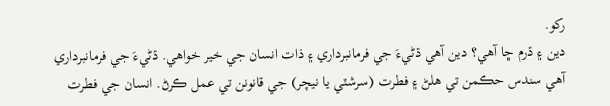رکو.
دين ۽ ڌرم ڇا آهي؟ دين آهي ڌڻيءَ جي فرمانبرداري ۽ ذات انسان جي خير خواهي. ڌڻيءَ جي فرمانبرداري آهي سندس حڪمن تي هلڻ ۽ فطرت (سرشٽي يا نيچر) جي قانونن تي عمل ڪرڻ. انسان جي فطرت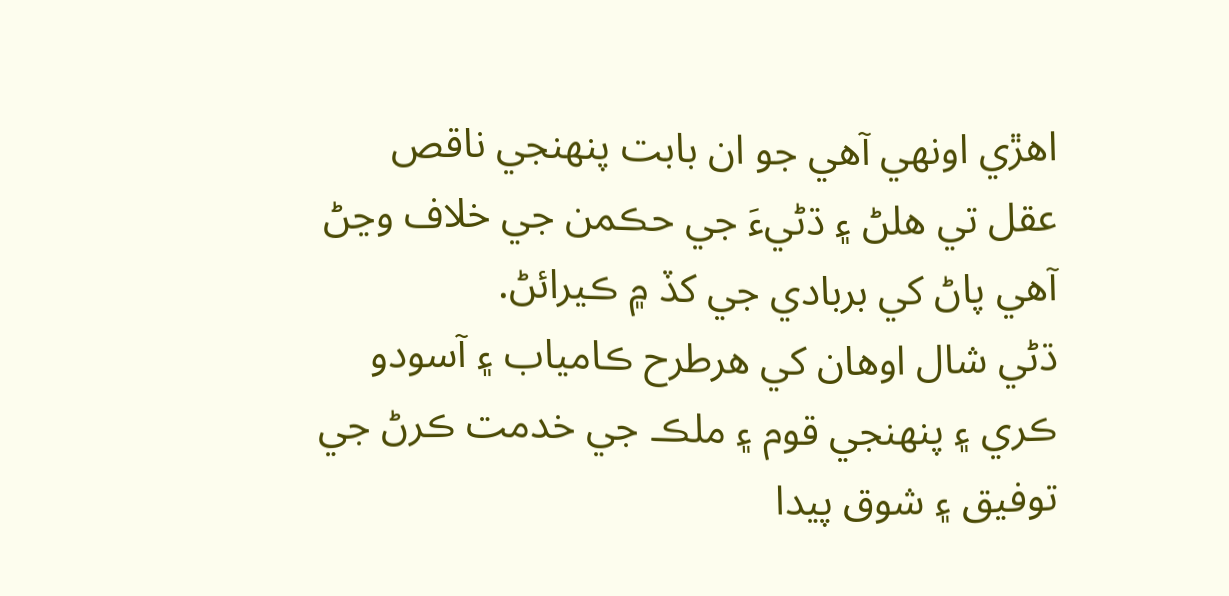اهڙي اونهي آهي جو ان بابت پنهنجي ناقص عقل تي هلڻ ۽ ڌڻيءَ جي حڪمن جي خلاف وڃڻ آهي پاڻ کي بربادي جي کڏ ۾ ڪيرائڻ.
ڌڻي شال اوهان کي هرطرح ڪامياب ۽ آسودو ڪري ۽ پنهنجي قوم ۽ ملڪ جي خدمت ڪرڻ جي توفيق ۽ شوق پيدا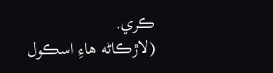ڪري.
(لاڙڪاڻه هاءِ اسڪول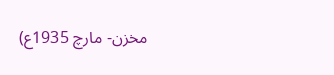مخزن- مارچ 1935ع)